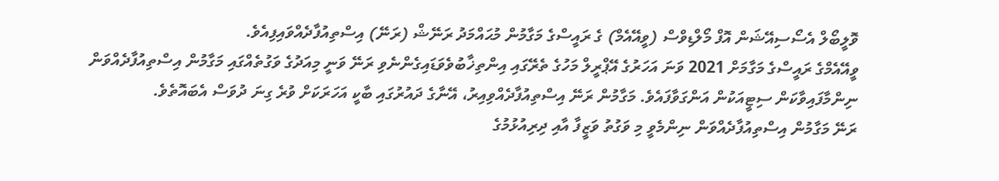ވޮލީބޯލް އެސޯސިއޭޝަން އޮފް މޯލްޑިވްސް (ވީއޭއެމް) ގެ ރައީސްގެ މަގާމުން މުޙައްމަދު ރަނޭޝް (ރަނޭ) އިސްތިއުފާދެއްވައިފިއެވެ.
ވީއޭއެމްގެ ރައީސްގެ މަގާމަށް 2021 ވަނަ އަހަރުގެ އޭޕްރީލް މަހުގެ ތެރޭގައި އިންތިޚާބުވެވަޑައިގެންނެވި ރަނޭ ވަނީ މިއަދުގެ ވަގުތެއްގައި މަގާމުން އިސްތިއުފާދެއްވަން ނިންމާފައިވާކަން ސިޓީއަކުން އަންގަވާފައެވެ. މަގާމުން ރަނޭ އިސްތިއުފާދެއްވިއިރު، އޭނާގެ ދައުރުގައި ބާކީ އަހަރަކަށް ވުރެ ގިނަ ދުވަސް އެބައޮތެވެ.
ރަނޭ މަގާމުން އިސްތިއުފާދެއްވަން ނިންމެވީ މި ވަގުތު ވަޒީފާ އާއި ދިރިއުޅުމުގެ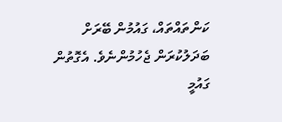ކަންތައްތައް، ގައުމުން ބޭރަށް ބަދަލުކުރަން ޖެހުމުންނެވެ. އެގޮތުން ގައުމީ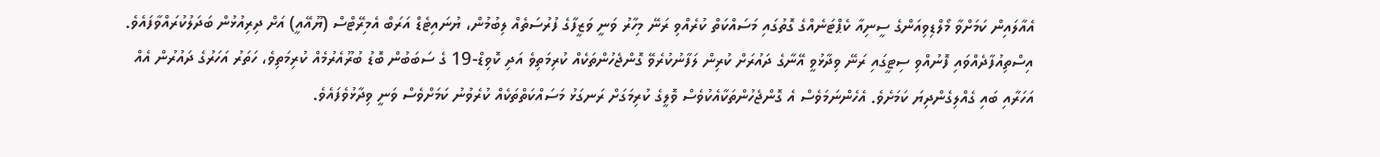އެއާލައިން ކަމަށްވާ މޯލްޑިވިއަންގެ ސީނިއާ ކެޕްޓަނެއްގެ ގޮތުގައި މަސައްކަތް ކުރެއްވި ރަނޭ މިހާރު ވަނީ ވަޒީފާގެ ފުރުސަތެއް ލިބުމުން، ޔުނައިޓެޑް އަރަބް އެމިރޭޓްސް (ޔޫއޭއީ) އަށް ދިރިއުޅުން ބަދަލުކުރައްވާފައެވެ.
އިސްތިއުފާދެއްވައި ފޮނުއްވި ސިޓީގައި ރަނޭ ވިދާޅުވީ އޭނާގެ ދައުރަށް ކުރިން ލަފާނުކުރެވޭ ގޮންޖެހުންތަކެއް ކުރިމަތިވެ އަދި ކޮވިޑް-19 ގެ ސަބަބުން ބޮޑު ބުރޫއެރުމެއް ކުރިމަތިވެ، ހަތަރު އަހަރުގެ ދައުރުން އެއް އަހަރާއި ބައި ގެއްލިގެންދިޔަ ކަމަށެވެ. އެހެންނަމަވެސް އެ ގޮންޖެހުންތަކާއެކުވެސް ވޮލީގެ ކުރިމަގަށް ރަނގަޅު މަސައްކަތްތަކެއް ކުރެވުނު ކަމަށްވެސް ވަނީ ވިދާޅުވެފައެވެ.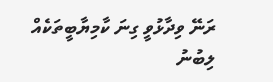ރަނޭ ވިދާޅުވީ ގިނަ ކާމިޔާބީތަކެއް ލިބުނު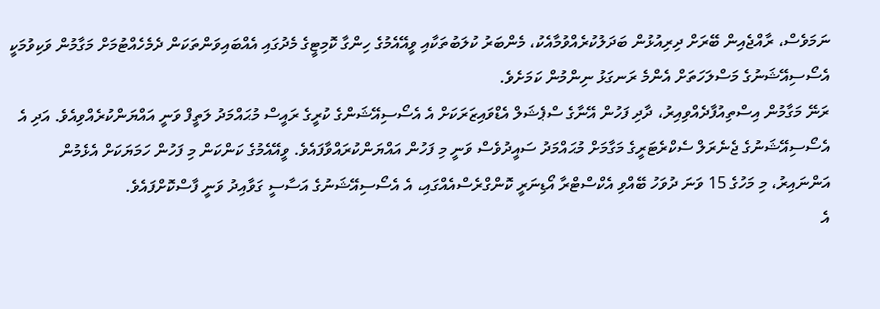ނަމަވެސް، ރާއްޖެއިން ބޭރަށް ދިރިއުޅުން ބަދަލުކުރެއްވުމާއެކު، މެންބަރު ކުލަބުތަކާއި ވީއޭއެމުގެ ހިންގާ ކޮމިޓީގެ މެދުގައި އެއްބައިވަންތަކަން ދެމެހެއްޓުމަށް މަގާމުން ވަކިވުމަކީ އެސޯސިއޭޝަނުގެ މަސްލަހަތަށް އެންމެ ރަނގަޅު ނިންމުން ކަމަށެވެ.
ރަނޭ މަގާމުން އިސްތިއުފާދެއްވިއިރު، ދާދި ފަހުން އޭނާގެ ސްޕެޝަލް އެޑްވައިޒަރަކަށް އެ އެސޯސިއޭޝަންގެ ކުރީގެ ރައީސް މުޙައްމަދު ލަތީފް ވަނީ އައްޔަންކުރެއްވިއެވެ. އަދި އެ އެސޯސިއޭޝަނުގެ ޖެނެރަލް ސެކްރެޓަރީގެ މަގާމަށް މުޙައްމަދު ސައީދުވެސް ވަނީ މި ފަހުން އައްޔަންކުރައްވާފައެވެ. ވީއޭއެމުގެ ކަންކަން މި ފަހުން ހަމަޔަކަށް އެޅެމުން އަންނައިރު، މި މަހުގެ 15 ވަނަ ދުވަހު ބޭއްވި އެކްސްޓްރާ އޯޑިނަރީ ކޮންގްރެސްއެއްގައި، އެ އެސޯސިއޭޝަނުގެ އަސާސީ ގަވާއިދު ވަނީ ފާސްކޮށްފައެވެ.
އެ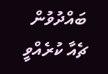ބައްދުވުން ޗެއާ ކުރެއްވީ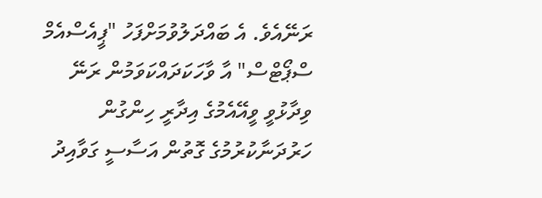ރަނޭއެވެ. އެ ބައްދަލުވުމަށްފަހު "ޕީއެސްއެމް ސްޕޯޓްސް" އާ ވާހަކަދައްކަވަމުން ރަނޭ ވިދާޅުވީ ވީއޭއެމުގެ އިދާރީ ހިންގުން ހަރުދަނާކުރުމުގެ ގޮތުން އަސާސީ ގަވާއިދު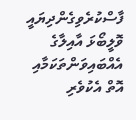ފާސްކުރެވިގެންދިޔައީ ވޮލީބޯޅަ އާއިލާގެ އެއްބައިވަންތަކަމާއި އޮތް އެކުވެރި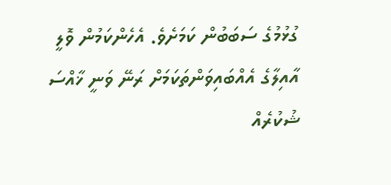ގުޅުމުގެ ސަބަބުން ކަމަށެވެ. އެހެންކަމުން ވޮލީ އާއިލާގެ އެއްބައިވަންތަކަމަށް ރަނޭ ވަނީ ޚާއްސަ ޝުކުރެއް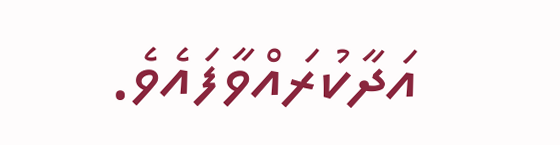އަދާކުރައްވާފައެވެ.